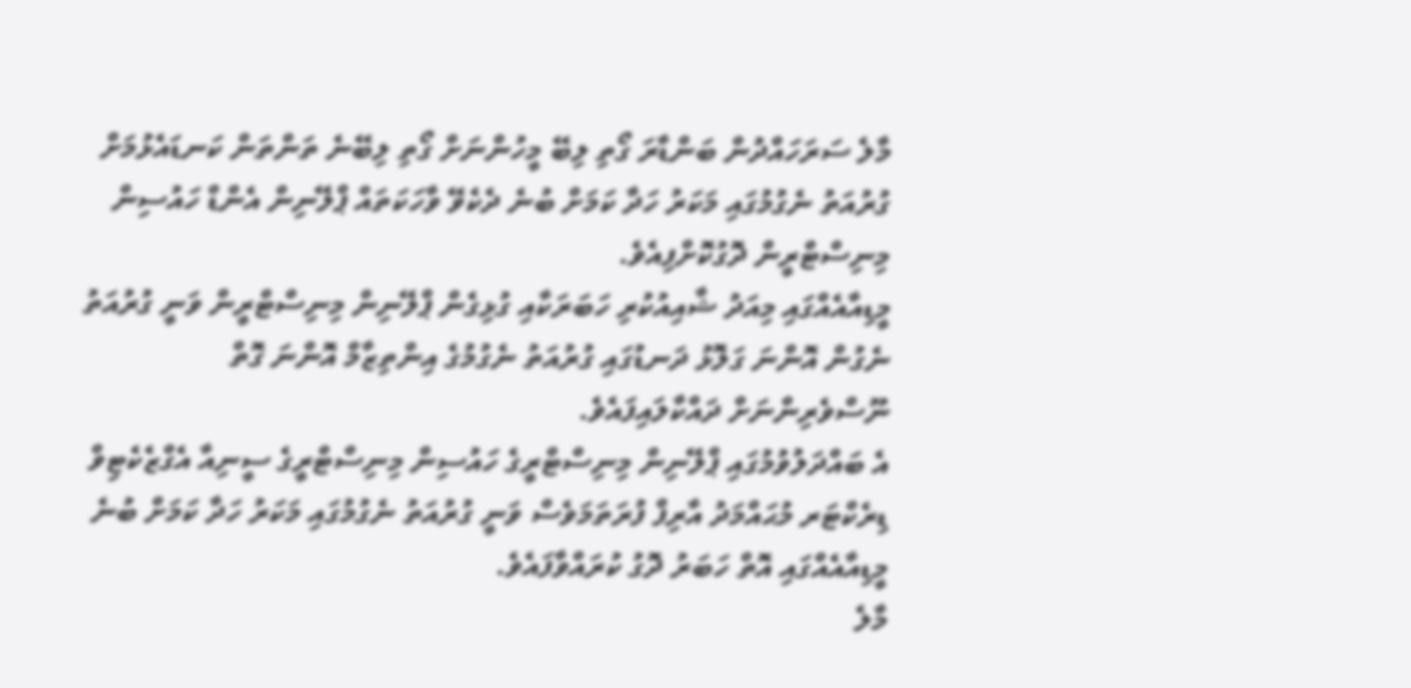މާލެ ސަރަހައްދުން ބަންޑާރަ ގޯތި ލިބޭ މީހުންނަށް ގޯތި ލިބޭނެ ތަންތަން ކަނޑައެޅުމަށް ގުރުއަތު ނެގުމުގައި މަކަރު ހަދާ ކަމަށް ބުނެ ދެކެވޭ ވާހަކަތައް ޕްލޭނިން އެންޑް ހައުސިން މިނިސްޓްރީން ދޮގުކޮށްފިއެވެ.
މީޑިއާއެއްގައި މިއަދު ޝާއިއުކުރި ހަބަރަކާއި ގުޅިގެން ޕްލޭނިން މިނިސްޓްރީން ވަނީ ގުރުއަތު ނެގުން އޮންނަ ގަލޮޅު ދަނޑުގައި ގުރުއަތު ނެގުމުގެ އިންތިޒާމް އޮންނަ ގޮތް ނޫސްވެރިންނަށް ދައްކާލައިފައެވެ.
އެ ބައްދަލުވުމުގައި ޕްލޭނިން މިނިސްޓްރީގެ ހައުސިން މިނިސްޓްރީގެ ސީނިއާ އެގްޒެކެޓިވް ޑިރެކްޓަރ މުޙައްމަދު އާރިފް ފުރަތަމަވެސް ވަނީ ގުރުއަތު ނެގުމުގައި މަކަރު ހަދާ ކަމަށް ބުނެ މީޑިއާއެއްގައި އޮތް ހަބަރު ދޮގު ކުރައްވާފައެވެ.
މާލެ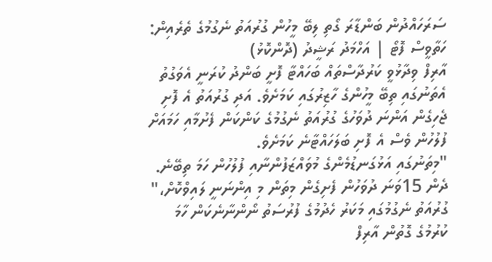ސަރަހައްދުން ބަންޑާރަ ގޯތި ލިބޭ މީހުން ގުރުއަތު ނެގުމުގެ ތެރެއިން: ހަތާވީސް ފޮޓޯ | އަހްމަދު ރަޝީދު (ދޮންކޮޅު)
އާރިފް ވިދާޅުވީ ކަރުދާސްތައް ބަހައްޓާ ފޮށީ ބަންދު ކުރަނީ އެވަގުތު އެތަނުގައި ތިބޭ މީހުންގެ ހާޒިރުގައި ކަމަށެވެ. އަދި ގުރުއަތު އެ ފޮށި ޖެހިގެން އަންނަ ދުވަހުގެ ގުރުއަތު ނެގުމުގެ ކަންކަން ފެށުމާއި ހަމައަށް ފުލުހުން ވެސް އެ ފޮށި ބަލަހައްޓާނެ ކަމަށެވެ.
"މިތަނުގައި އަޅުގަނޑުމެންގެ މުވައްޒަފުންނާއި ފުލުހުން ހަމަ ތިބޭނެ. ދެން 15ވަނަ ދުވަހުން ފެށިގެން މިތަން މި އިންނަނީ ލައިވްކޮށް،" ގުރުއަތު ނެގުމުގައި މަކަރު ހެދުމުގެ ފުރުސަތު ނޯންނާނެކަން ހާމަ ކުރުމުގެ ގޮތުން އާރިފް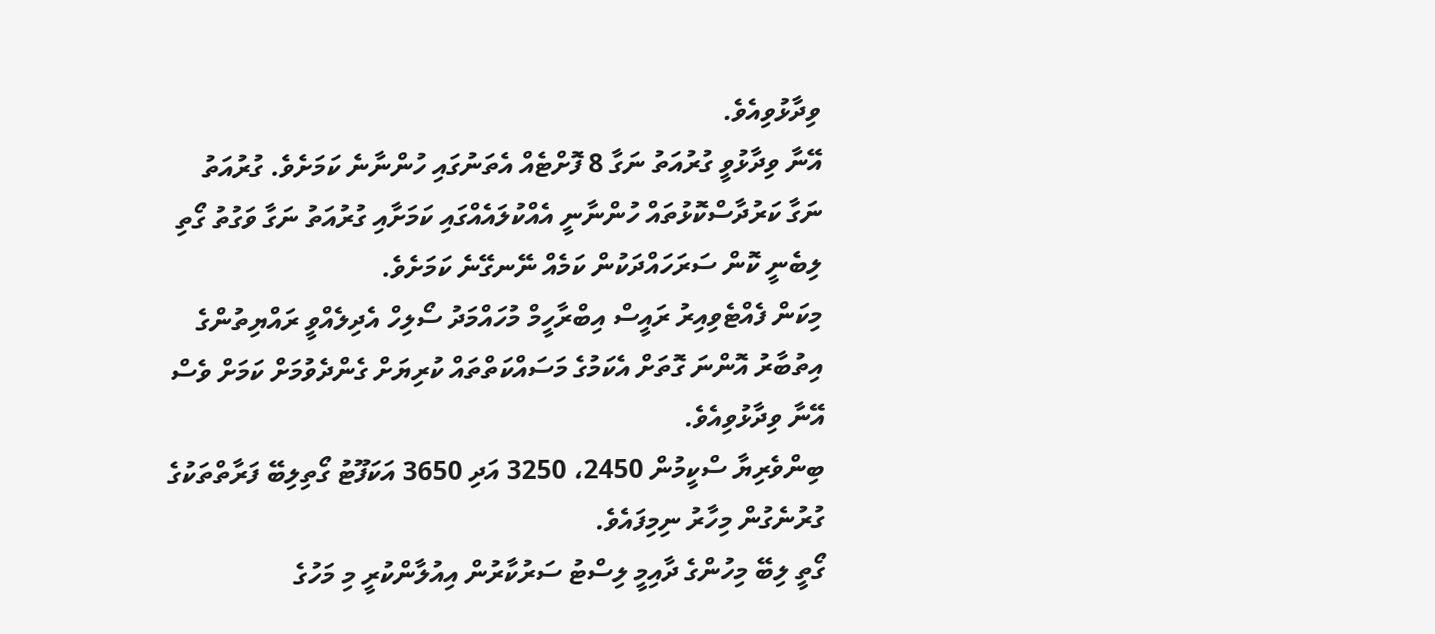ވިދާޅުވިއެވެ.
އޭނާ ވިދާޅުވީ ގުރުއަތު ނަގާ 8 ފޮށްޓެއް އެތަނުގައި ހުންނާނެ ކަމަށެވެ. ގުރުއަތު ނަގާ ކަރުދާސްކޮޅުތައް ހުންނާނީ އެއްކުލައެއްގައި ކަމަށާއި ގުރުއަތު ނަގާ ވަގުތު ގޯތި ލިބެނީ ކޮން ސަރަހައްދަކުން ކަމެއް ނޭނގޭނެ ކަމަށެވެ.
މިކަން ފެއްޓެވިއިރު ރައީސް އިބްރާހީމް މުހައްމަދު ސޯލިހް އެދިލެއްވީ ރައްޔިތުންގެ އިތުބާރު އޮންނަ ގޮތަށް އެކަމުގެ މަސައްކަތްތައް ކުރިޔަށް ގެންދެވުމަށް ކަމަށް ވެސް އޭނާ ވިދާޅުވިއެވެ.
ބިންވެރިޔާ ސްކީމުން 2450، 3250 އަދި 3650 އަކަފޫޓު ގޯތިލިބޭ ފަރާތްތަކުގެ ގުރުނެގުން މިހާރު ނިމިފައެވެ.
ގޯތީ ލިބޭ މިހުންގެ ދާއިމީ ލިސްޓު ސަރުކާރުން އިއުލާންކުރީ މި މަހުގެ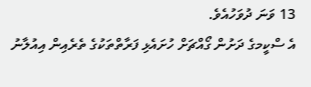13 ވަނަ ދުވަހުއެވެ.
އެ ސްކީމގެ ދަށުން ގޯއްޗަށް ހުށައެޅި ފަރާތްތަކުގެ ތެރެއިން އިއުލާނު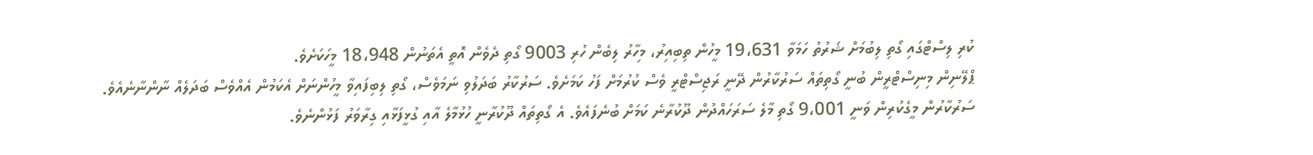ކުރި ލިސްޓްގައި ގޯތި ލިބުމަށް ޝަރުތު ހަމަވާ 19،631 މީހުން ތިބިއިރު، މިހާރު ލިބެން ހުރި 9003 ގޯތި ދެވެން އޮތީ އެތަނުން 18،948 މީހަކަށެވެ.
ޕްލޭނިން މިނިސްޓްރީން ބުނީ ގޯތިތައް ސަރުކާރުން ދޭނީ ރަޖިސްޓްރީ ވެސް ކުރުމަށް ފަހު ކަމަށެވެ. ސަރުކާރު ބަދަލުވި ނަމަވެސް، ގޯތި ލިބިފައިވާ މީހުންނަށް އެކަމުން އެއްވެސް ބަދަލެއް ނާންނާނެއެވެ.
ސަރުކާރުން މީގެކުރިން ވަނީ 9،001 ގޯތި މާލެ ސަރަހައްދުން ދޫކުރާނެ ކަމަށް ބުނެފައެވެ. އެ ގޯތިތައް ދޫކުރާނީ ހުޅުމާލެ އާއި ގުޅީފަޅާއި ގިރާވަރު ފަޅުންނެވެ.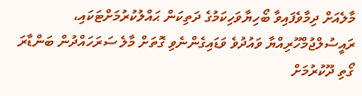މާލެއަށް ދިމާވެފައިވާ ބޯހިޔާވަހިކަމުގެ ދަތިކަން ޙައްލުކުރުމަށްޓަކައި، ރައީސުލްޖުމްހޫރިއްޔާ ވައުދުވެ ވަޑައިގެންނެވި ގޮތަށް މާލެ ސަރަހައްދުން ބަންޑާރަ ގޯތި ދޫކުރުމަށް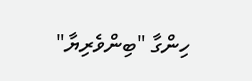ހިންގާ "ބިންވެރިޔާ"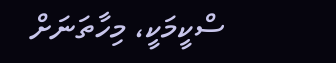ސްކީމަކީ، މިހާތަނަށް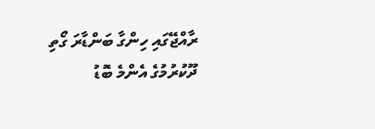ރާއްޖޭގައި ހިންގާ ބަންޑާރަ ގޯތި ދޫކުރުމުގެ އެންމެ ބޮޑު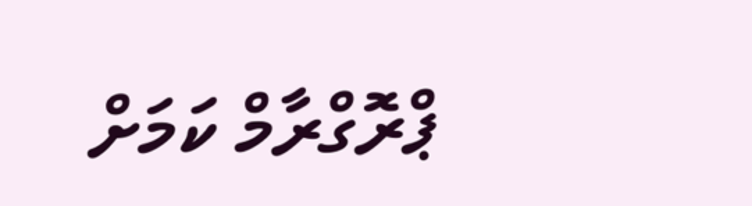ޕްރޮގްރާމް ކަމަށް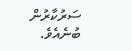ސަރުކާރުން ބުނެއެވެ.